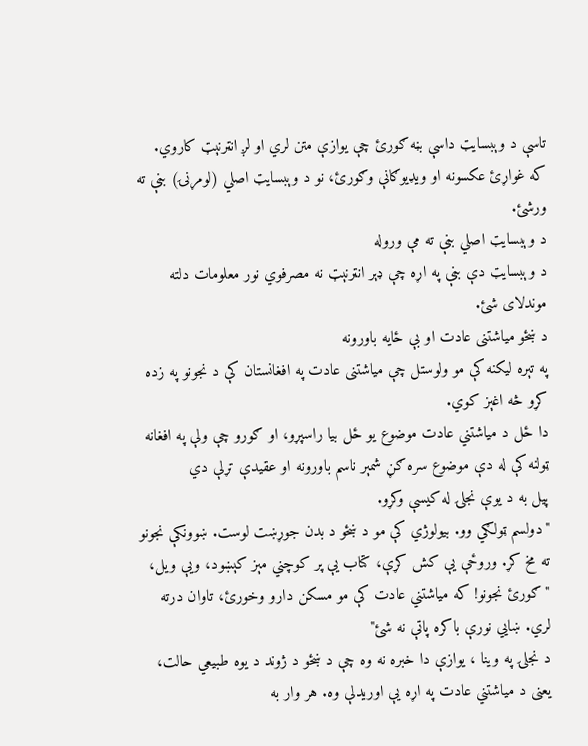تاسې د وېبسایټ داسې بڼه ګورئ چې یوازې متن لري او لږ انټرنېټ کاروي. که غواړئ عکسونه او ویډیوګانې وګورئ، نو د وېبسایټ اصلي (لومړنۍ) بڼې ته ورشئ.
د وېبسایټ اصلي بڼې ته مې وروله
د وېبسایټ دې بڼې په اړه چې ډېر انټرنېټ نه مصرفوي نور معلومات دلته موندلای شئ.
د ښځو میاشتنی عادت او بې ځایه باورونه
په تېره لیکنه کې مو ولوستل چې میاشتنی عادت په افغانستان کې د نجونو په زده کړو څه اغېز کوي.
دا ځل د میاشتني عادت موضوع یو ځل بیا راسپړو، او ګورو چې ولې په افغانه ټولنه کې له دې موضوع سره ګڼ شمېر ناسم باورونه او عقیدې تړلې دي
پيل به د یوې نجلۍ له کیسې وکړو.
"دولسم ټولګي وو. بیولوژي کې مو د ښځو د بدن جوړښت لوست. ښوونکې نجونو ته مخ کړ. وروځې یې کش کړې، کتاب یې پر کوچني مېز کېښود، ویې ویل، "ګورئ نجونو! که میاشتني عادت کې مو مسکن دارو وخورئ، تاوان درته لري. ښايي نورې باکره پاتې نه شئ"
د نجلۍ په وینا ، یوازې دا خبره نه وه چې د ښځو د ژوند د یوه طبیعي حالت، یعنی د میاشتني عادت په اړه یې اوریدلې وه. هر وار به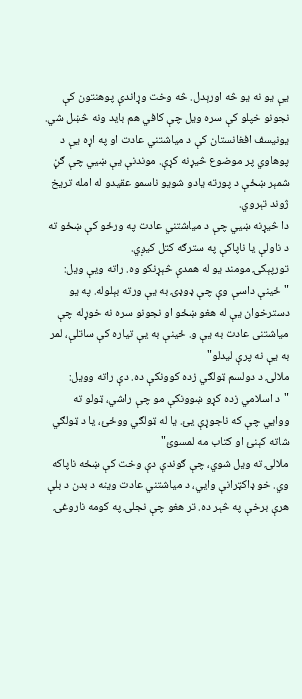یې یو نه یو څه اورېدل. څه وخت وړاندې پوهنتون کې نجونو خپلو کې سره ویل چې کافي هم باید ونه څښل شي.
یونیسف افغانستان کې د میاشتني عادت او په اړه یې د پوهاوي پر موضوع څیړنه کړې. موندنې یې ښيي چې ګڼ شمېر ښځې د پورته یادو شویو ناسمو عقیدو له امله تریخ ژوند تېروي.
دا څیړنه ښيي چې د میاشتني عادت په ورځو کې ښځو ته د ناولې یا ناپاکې په سترګه کتل کیږي.
تورپېکۍ مومند یو له همدې څېړنکو وه. راته ویې ویل:
"ځینې داسې وې چې ډوډۍ به یې ورته بېلوله. په یو دسترخوان یې له هغو ښځو او نجونو سره نه خوړله چې میاشتنی عادت به یې و. ځینې به یې تیاره کې ساتلې، لمر به یې نه پرې لیدلو"
ملالۍ د دولسم ټولګي زده کوونکې ده. دې راته وویل:
"د اسلامي زده کړو ښوونکې مو چې راشي، ټولو ته ووايي چې که ناجوړې یئ. یا له ټولګي ووځئ، یا د ټولګي شاته کېنئ او کتاب مه لمسوئ"
ملالۍ ته ویل شوي، چې ګوندې دې وخت کې ښځه ناپاکه وي. خو ډاکټرانې وايي، د میاشتني عادت وینه د بدن د بلې هرې برخې په څېر ده. تر هغو چې نجلۍ په کومه ناروغۍ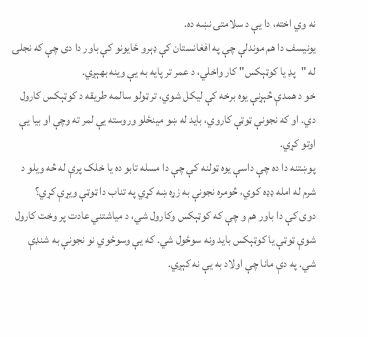نه وي اخته، دا یې د سلامتۍ نښه ده.
یونیسف دا هم موندلې چې په افغانستان کې ډېرو ځایونو کې باور دا دی چې که نجلۍ له "پډ یا کوټېکس" کار واخلي، د عمر تر پایه به یې وینه بهېږي.
خو د همدې څېړنې یوه برخه کې لیکل شوي، تر ټولو سالمه طریقه د کوټېکس کارول دي. او که نجونې ټوټې کاروي، باید له ښو مینځلو وروسته یې لمر ته وچې او بیا یې اوتو کړي.
پوښتنه دا ده چې داسې یوه ټولنه کې چې دا مسله تابو ده یا خلک پرې له څه ویلو د شرم له امله ډډه کوي، څومره نجونې به زړه ښه کړي په تناب دا ټوټې ویړې کړي؟
دوی کې دا باور هم و چې که کوټېکس وکارول شي، د میاشتني عادت پر وخت کارول شوې ټوټې یا کوټېکس باید ونه سوځول شي. که یې وسوځوي نو نجونې به شنډې شي. په دې مانا چې اولاد به یې نه کېږي.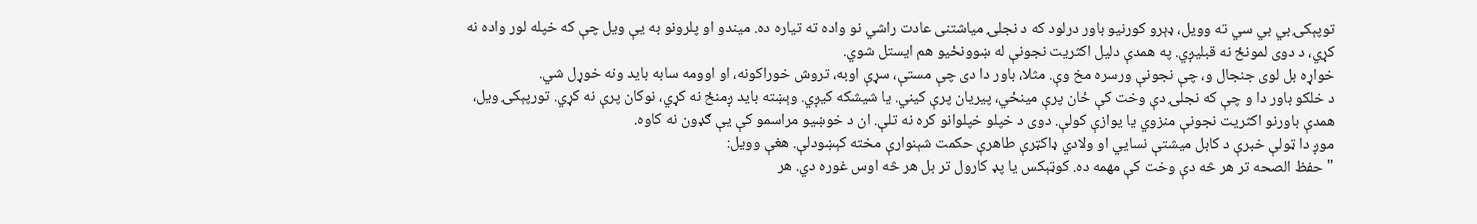توپېکۍ بي بي سي ته وویل، ډېرو کورنیو باور درلود که د نجلۍ میاشتنی عادت راشي نو واده ته تیاره ده. میندو او پلرونو به یې ویل چې که خپله لور واده نه کړي، د دوی لمونځ نه قبلیږي. په همدې دلیل اکثریت نجونې له ښوونځیو هم ایستل شوي.
خواړه بل لوی جنجال و، چې نجونې ورسره مخ وې. مثلا، باور دا دی چې مستې، سړې اوبه، تروش خوراکونه، او اوومه سابه باید ونه خوړل شي.
د خلکو باور دا و چې که نجلۍ دې وخت کې ځان پرې مینځي، پیریان پرې کیني. یا شیشکه کیږي. وېښته باید ږمنځ نه کړي، نوکان پرې نه کړي. تورپېکۍ ویل، همدې باورنو اکثریت نجونې منزوي يا یوازې کولې. دوی د خپلو خپلوانو کره نه تلې. ان د خوښيو مراسمو کې یې ګډون نه کاوه.
موږ دا ټولې خبرې د کابل میشتې نسايي او ولادي ډاکټرې طاهرې حکمت شېنوارې مخته کېښودلې. هغې وویل:
"حفظ الصحه تر هر څه دې وخت کې مهمه ده. کوټېکس یا پډ کارول تر بل هر څه اوس غوره دي. هر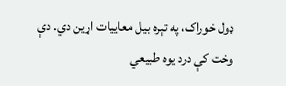ډول خوراک، په تېره بیل معاییات اړین دي. دې وخت کې درد یوه طبیعي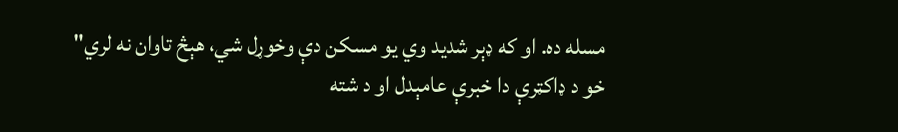مسله ده. او که ډېر شدید وي یو مسکن دې وخوړل شي، هېڅ تاوان نه لري"
خو د ډاکټرې دا خبرې عامېدل او د شته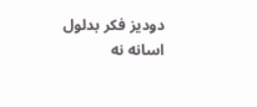دودیز فکر بدلول اسانه نه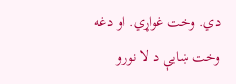دي. وخت غواړي. او دغه وخت ښایې د لا نورو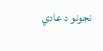نجونو د عادي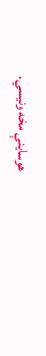هوساینې مخه ونیسي.